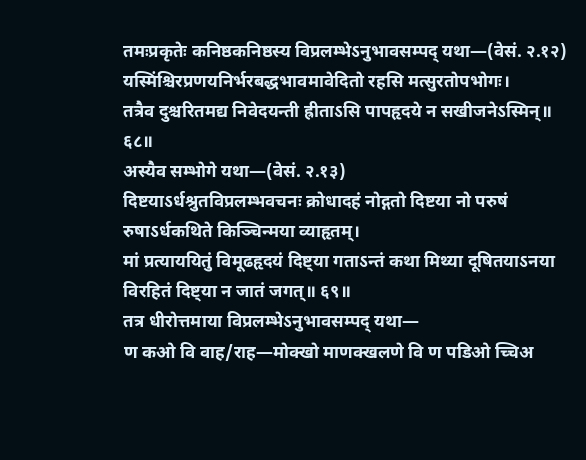तमःप्रकृतेः कनिष्ठकनिष्ठस्य विप्रलम्भेऽनुभावसम्पद् यथा—(वेसं. २.१२)
यस्मिंश्चिरप्रणयनिर्भरबद्धभावमावेदितो रहसि मत्सुरतोपभोगः।
तत्रैव दुश्चरितमद्य निवेदयन्ती ह्रीताऽसि पापहृदये न सखीजनेऽस्मिन्॥ ६८॥
अस्यैव सम्भोगे यथा—(वेसं. २.१३)
दिष्टयाऽर्धश्रुतविप्रलम्भवचनः क्रोधादहं नोद्गतो दिष्टया नो परुषं रुषाऽर्धकथिते किञ्चिन्मया व्याहृतम्।
मां प्रत्याययितुं विमूढहृदयं दिष्ट्या गताऽन्तं कथा मिथ्या दूषितयाऽनया विरहितं दिष्ट्या न जातं जगत्॥ ६९॥
तत्र धीरोत्तमाया विप्रलम्भेऽनुभावसम्पद् यथा—
ण कओ वि वाह/राह—मोक्खो माणक्खलणे वि ण पडिओ च्चिअ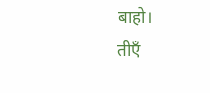बाहो।
तीएँ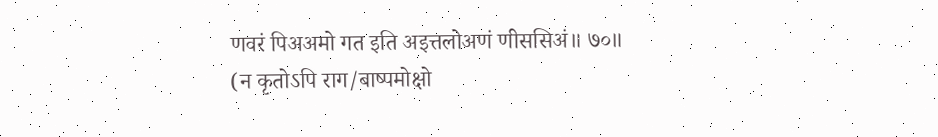णवरं पिअअमो गत इति अइत्तलोअणं णीससिअं॥ ७०॥
(न कृतोऽपि राग/बाष्पमोक्षो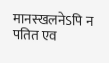मानस्खलनेऽपि न पतित एव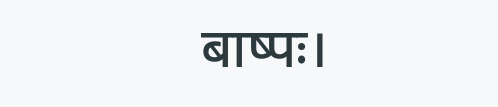बाष्पः।